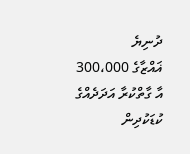ދުނިޔެ
ޣައްޒާގެ 300،000 އާ ގާތްކުރާ އަދަދެއްގެ ކުޑަކުދިން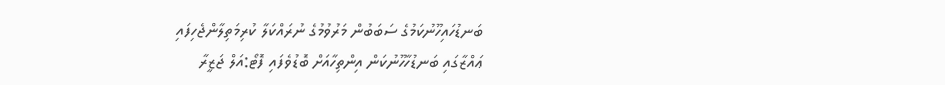ބަނޑުހައިހޫނުކަމުގެ ސަބަބުން މަރުވުމުގެ ނުރައްކަލާ ކުރިމަތިލާންޖެހިފައި
ޢައްޒާގައި ބަނޑުހާހޫނުކަން އިންތިހާއަށް ބޮޑުވެފައި ފޮޓޯ:އަލް ޖަޒީރާ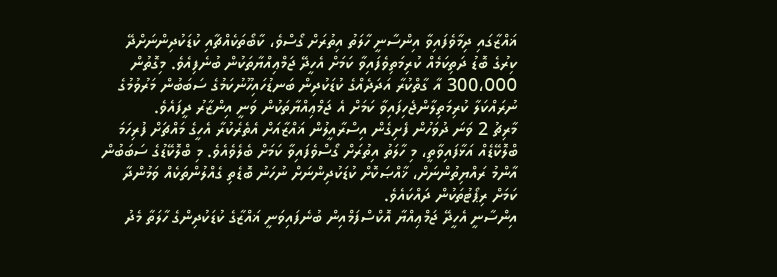ޣައްޒާގައި ދިމާވެފައިވާ އިންސާނީ ހާލަތު އިތުރަށް ގޯސްވެ، ކާބޯތަކެއްޗާއި ކުޑަކުދިންނަށްދޭ ކިރުގެ ބޮޑު ދަތިކަމެއް ކުރިމަތިވެފައިވާ ކަމަށް އެހީދޭ ޖަމްޢިއްޔާތަކުން ބުނެފިއެވެ. މިގޮތުން 300،000 އާ ގާތްކުރާ އަދަދެއްގެ ކުޑަކުދިން ބަނޑުހައިހޫނުކަމުގެ ސަބަބުން މަރުވުމުގެ ނުރައްކަލާ ކުރިމަތިލާންޖެހިފައިވާ ކަމަށް އެ ޖަމްޢިއްޔާތަކުން ވަނީ އިންޒާރު ދީފައެވެ.
މާރިޗު 2 ވަނަ ދުވަހުން ފެށިގެން އިސްރާއީލުން ޣައްޒާއަށް އެތެރެކުރާ އެހީގެ މައްޗަށް ފުރިހަމަ ބްލޮކޭޑެއް އަޅާފައިވާތީ، މި ހާލަތު އިތުރަށް ގޯސްވެފައިވާ ކަމަށް ބެލެވެއެވެ. މި ބްލޮކޭޑުގެ ސަބަބުން އާންމު ރައްޔިތުންނަށް، ޚާއްޞަކޮށް ކުޑަކުދިންނަށް ނުހަނު ބޮޑެތި ގެއްލުންތަކެއް ވަމުންދާ ކަމަށް ރިޕޯޓުތަކުން ދައްކައެވެ.
އިންސާނީ އެހީދޭ ޖަމްޢިއްޔާ އޮކްސްފަމްއިން ބުނެފައިވަނީ ޣައްޒާގެ ކުޑަކުދިންގެ ހާލަތާ މެދު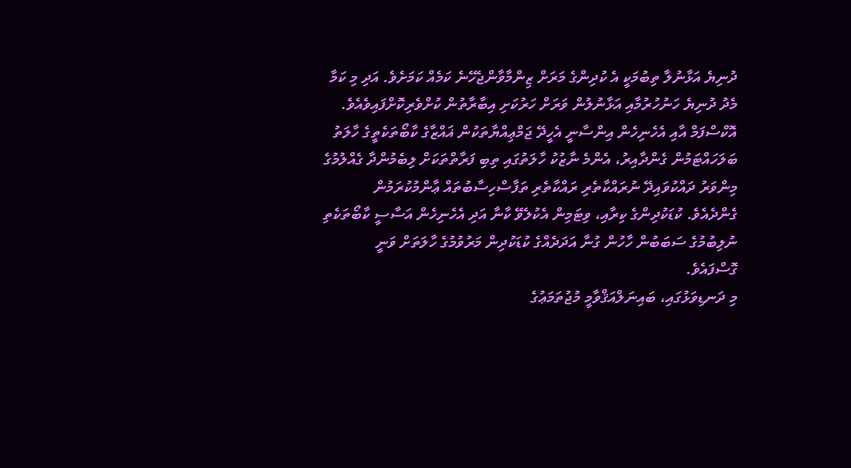ދުނިޔެ އަޅާނުލާ ތިބުމަކީ އެ ކުދިންގެ މަރަށް ޒިންމާވާންޖެހޭނެ ކަމެއް ކަމަށެވެ. އަދި މި ކަމާ މެދު ދުނިޔެ ހަނުހުރުމާއި އަޅާނުލުން ވަރަށް ހަރުކަށި އިބާރާތުން ކުށްވެރިކޮށްފައިވެއެވެ.
އޮކްސްފަމް އާއި އެހެނިހެން އިންސާނީ އެހީދޭ ޖަމްޢިއްޔާތަކުން ޣައްޒާގެ ކާބޯތަކެތީގެ ހާލަތު ބަލަހައްޓަމުން ގެންދާއިރު، އެންމެ ނާޒުކު ހާލަތުގައި ތިބި ފަރާތްތަކަށް ލިބެމުންދާ ގެއްލުމުގެ މިންވަރު ދައްކުވައިދޭ ނުރައްކާތެރި ރައްކާތެރި ތަފާސްހިސާބުތައް ޢާންމުކުރަމުން ގެންދެއެވެ. ކުޑަކުދިންގެ ކިރާއި، ވިޓަމިން އެކުލެވޭ ކާނާ އަދި އެހެނިހެން އަސާސީ ކާބޯތަކެތި ނުލިބުމުގެ ސަބަބުން ހާހުން ގުނާ އަދަދެއްގެ ކުޑަކުދިން މަރުވުމުގެ ހާލަތަށް ވަނީ ގޮސްފައެވެ.
މި ދަނޑިވަޅުގައި، ބައިނަލްއަޤްވާމީ މުޖުތަމަޢުގެ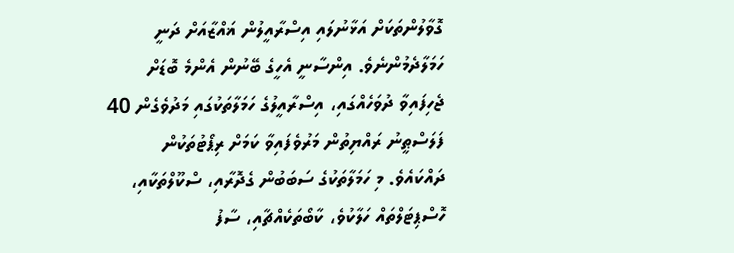ގޮވާލުންތަކަށް އަޅާނުލައި އިސްރާއީލުން ޣައްޒާއަށް ދަނީ ހަމަލާދެމުންނެވެ. އިންސާނީ އެހީގެ ބޭނުން އެންމެ ބޮޑަށް ޖެހިފައިވާ ދުވަހެއްގައި، އިސްރާއީލުގެ ހަމަލާތަކުގައި މަދުވެގެން 40 ފަލަސްޠީނު ރައްޔިތުން މަރުވެފައިވާ ކަމަށް ރިޕޯޓުތަކުން ދައްކައެވެ. މި ހަމަލާތަކުގެ ސަބަބުން ގެދޮރާއި، ސްކޫލްތަކާއި، ހޮސްޕިޓަލްތައް ހަލާކުވެ، ކާބޯތަކެއްޗާއި، ސާފު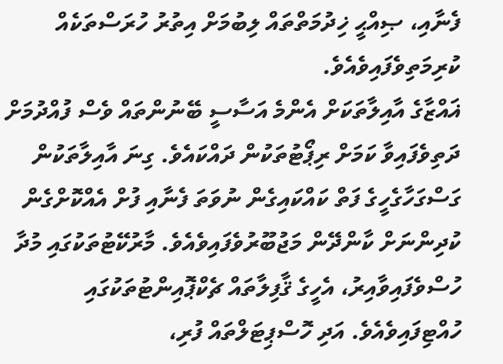ފެނާއި، ޞިއްޙީ ޚިދުމަތްތައް ލިބުމަށް އިތުރު ހުރަސްތަކެއް ކުރިމަތިވެފައިވެއެވެ.
ޣައްޒާގެ އާއިލާތަކަށް އެންމެ އަސާސީ ބޭނުންތައް ވެސް ފުއްދުމަށް ދަތިވެފައިވާ ކަމަށް ރިޕޯޓުތަކުން ދައްކައެވެ. ގިނަ އާއިލާތަކުން ގަސްގަހާގެހީގެ ފަތް ކައްކައިގެން ނުވަތަ ފެނާއި ފުށް އެއްކޮށްގެން ކުދިންނަށް ކާންދޭން މަޖުބޫރުވެފައިވެއެވެ. މާރުކޭޓުތަކުގައި މުދާ ހުސްވެފައިވާއިރު، އެހީގެ ޤާފިލާތައް ޗެކްޕޮއިންޓުތަކުގައި ހުއްޓިފައިވެއެވެ. އަދި ހޮސްޕިޓަލްތައް ފުރި،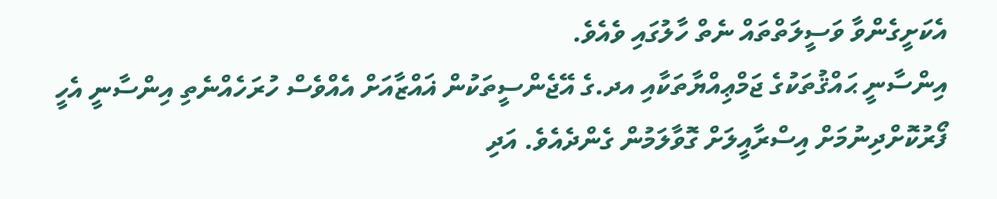އެކަށީގެންވާ ވަސީލަތްތައް ނެތް ހާލުގައި ވެއެވެ.
އިންސާނީ ޙައްޤުތަކުގެ ޖަމްޢިއްޔާތަކާއި އދ.ގެ އޭޖެންސީތަކުން ޣައްޒާއަށް އެއްވެސް ހުރަހެއްނެތި އިންސާނީ އެހީ ފޯރުކޮށްދިނުމަށް އިސްރާއީލަށް ގޮވާލަމުން ގެންދެއެވެ. އަދި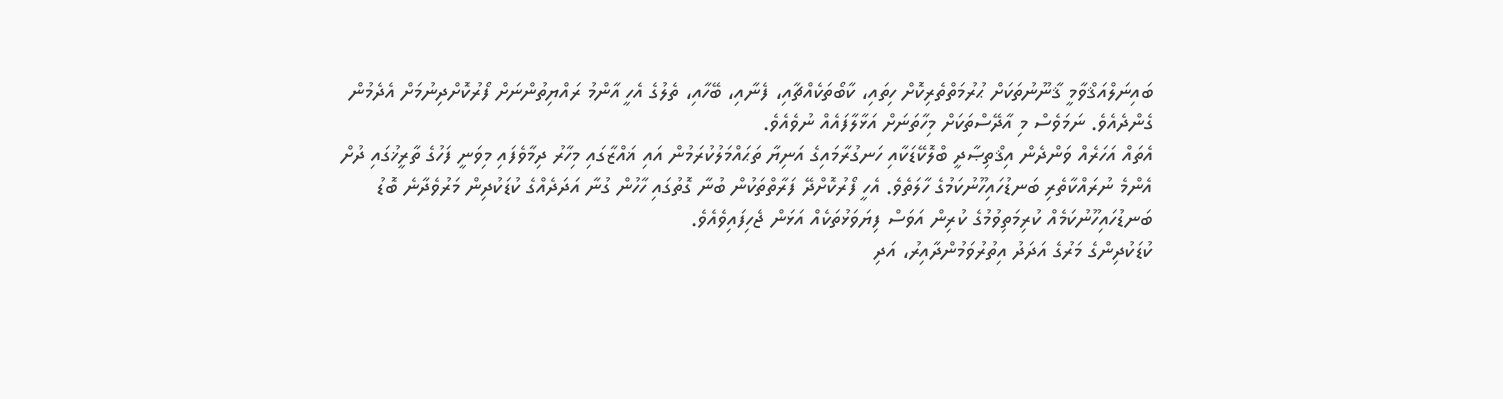ބައިނަލްއަޤްވާމީ ޤާނޫނުތަކަށް ޙުރުމަތްތެރިކޮށް ހިތައި، ކާބޯތަކެއްޗާއި، ފެނާއި، ބޭހާއި، ތެލުގެ އެހީ އާންމު ރައްޔިތުންނަށް ފޯރުކޮށްދިނުމަށް އެދެމުން ގެންދެއެވެ. ނަމަވެސް މި އާދޭސްތަކަށް މިހާތަނަށް އަޅާލާފައެއް ނުވެއެވެ.
އެތައް އަހަރެއް ވަންދެން އިޤްތިޞާދީ ބްލޮކޭޑަކާއި ހަނގުރާމައިގެ އަނިޔާ ތަޙައްމަލުކުރަމުން އައި ޣައްޒާގައި މިހާރު ދިމާވެފައި މިވަނީ ފަހުގެ ތާރީޚުގައި ދުށް އެންމެ ނުރައްކާތެރި ބަނޑުހައިހޫނުކަމުގެ ހާލަތެވެ. އެހީ ފޯރުކޮށްދޭ ފަރާތްތަކުން ބުނާ ގޮތުގައި ހާހުން ގުނާ އަދަދެއްގެ ކުޑަކުދިން މަރުވެދާނެ ބޮޑު ބަނޑުހައިހޫނުކަމެއް ކުރިމަތިވުމުގެ ކުރިން އަވަސް ފިޔަވަޅުތަކެއް އަޅަން ޖެހިފައިވެއެވެ.
ކުޑަކުދިންގެ މަރުގެ އަދަދު އިތުރުވަމުންދާއިރު، އަދި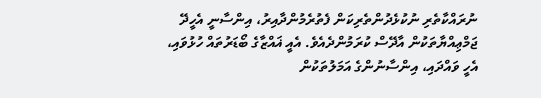ނުރައްކާތެރި ނުކުޅެދުންތެރިކަން ފެތުރެމުންދާއިރު، އިންސާނީ އެހީދޭ ޖަމްޢިއްޔާތަކުން އާދޭސް ކުރަމުންދެއެވެ. އެއީ ޣައްޒާގެ ބޯޑަރުތައް ހުޅުވައި، އެހީ ވައްދައި، އިންސާނުންގެ އަމަލުތަކުން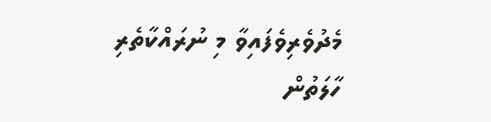މެދުވެރިވެފައިވާ މި ނުރައްކާތެރި ހާލަތުން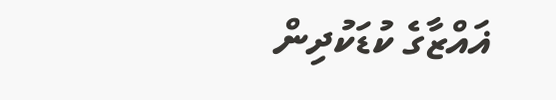ޣައްޒާގެ ކުޑަކުދިން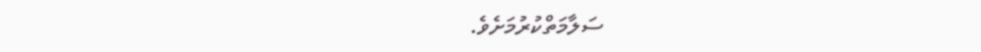ސަލާމަތްކުރުމަށެވެ.